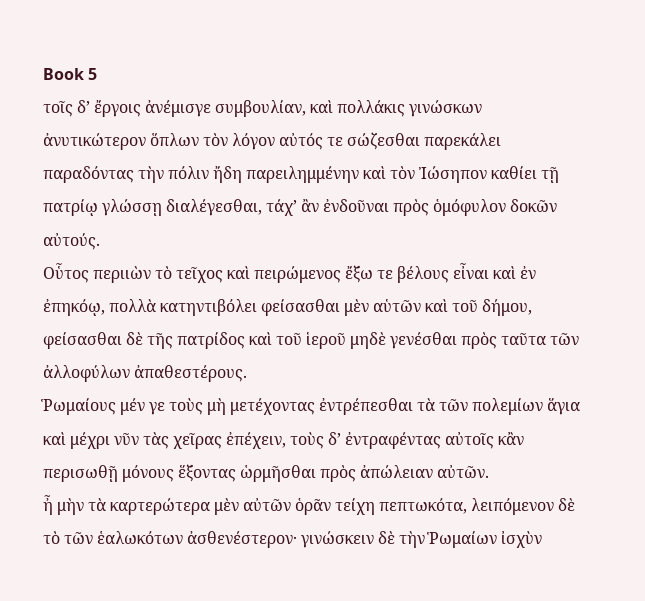Book 5
τοῖς δʼ ἔργοις ἀνέμισγε συμβουλίαν, καὶ πολλάκις γινώσκων ἀνυτικώτερον ὅπλων τὸν λόγον αὐτός τε σώζεσθαι παρεκάλει παραδόντας τὴν πόλιν ἤδη παρειλημμένην καὶ τὸν Ἰώσηπον καθίει τῇ πατρίῳ γλώσσῃ διαλέγεσθαι, τάχʼ ἂν ἐνδοῦναι πρὸς ὁμόφυλον δοκῶν αὐτούς.
Οὗτος περιιὼν τὸ τεῖχος καὶ πειρώμενος ἔξω τε βέλους εἶναι καὶ ἐν ἐπηκόῳ, πολλὰ κατηντιβόλει φείσασθαι μὲν αὑτῶν καὶ τοῦ δήμου, φείσασθαι δὲ τῆς πατρίδος καὶ τοῦ ἱεροῦ μηδὲ γενέσθαι πρὸς ταῦτα τῶν ἀλλοφύλων ἀπαθεστέρους.
Ῥωμαίους μέν γε τοὺς μὴ μετέχοντας ἐντρέπεσθαι τὰ τῶν πολεμίων ἅγια καὶ μέχρι νῦν τὰς χεῖρας ἐπέχειν, τοὺς δʼ ἐντραφέντας αὐτοῖς κἂν περισωθῇ μόνους ἕξοντας ὡρμῆσθαι πρὸς ἀπώλειαν αὐτῶν.
ἦ μὴν τὰ καρτερώτερα μὲν αὐτῶν ὁρᾶν τείχη πεπτωκότα, λειπόμενον δὲ τὸ τῶν ἑαλωκότων ἀσθενέστερον· γινώσκειν δὲ τὴν Ῥωμαίων ἰσχὺν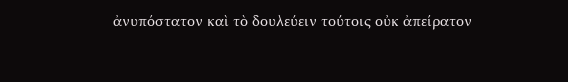ἀνυπόστατον καὶ τὸ δουλεύειν τούτοις οὐκ ἀπείρατον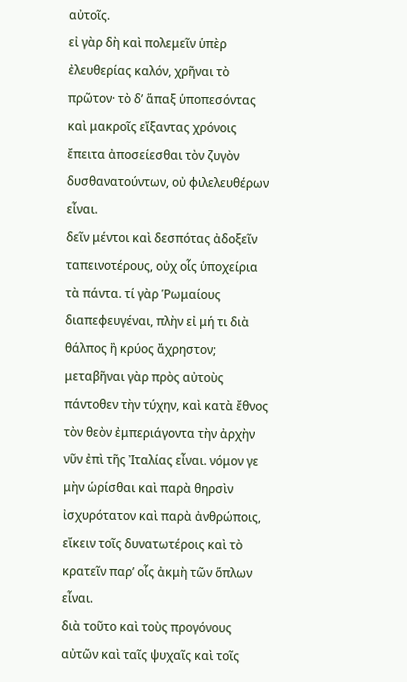αὐτοῖς.
εἰ γὰρ δὴ καὶ πολεμεῖν ὑπὲρ ἐλευθερίας καλόν, χρῆναι τὸ πρῶτον· τὸ δʼ ἅπαξ ὑποπεσόντας καὶ μακροῖς εἴξαντας χρόνοις ἔπειτα ἀποσείεσθαι τὸν ζυγὸν δυσθανατούντων, οὐ φιλελευθέρων εἶναι.
δεῖν μέντοι καὶ δεσπότας ἀδοξεῖν ταπεινοτέρους, οὐχ οἷς ὑποχείρια τὰ πάντα. τί γὰρ Ῥωμαίους διαπεφευγέναι, πλὴν εἰ μή τι διὰ θάλπος ἢ κρύος ἄχρηστον;
μεταβῆναι γὰρ πρὸς αὐτοὺς πάντοθεν τὴν τύχην, καὶ κατὰ ἔθνος τὸν θεὸν ἐμπεριάγοντα τὴν ἀρχὴν νῦν ἐπὶ τῆς Ἰταλίας εἶναι. νόμον γε μὴν ὡρίσθαι καὶ παρὰ θηρσὶν ἰσχυρότατον καὶ παρὰ ἀνθρώποις, εἴκειν τοῖς δυνατωτέροις καὶ τὸ κρατεῖν παρʼ οἷς ἀκμὴ τῶν ὅπλων εἶναι.
διὰ τοῦτο καὶ τοὺς προγόνους αὐτῶν καὶ ταῖς ψυχαῖς καὶ τοῖς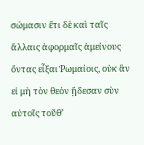σώμασιν ἔτι δὲ καὶ ταῖς ἄλλαις ἀφορμαῖς ἀμείνους ὄντας εἶξαι Ῥωμαίοις, οὐκ ἂν εἰ μὴ τὸν θεὸν ᾔδεσαν σὺν αὐτοῖς τοῦθʼ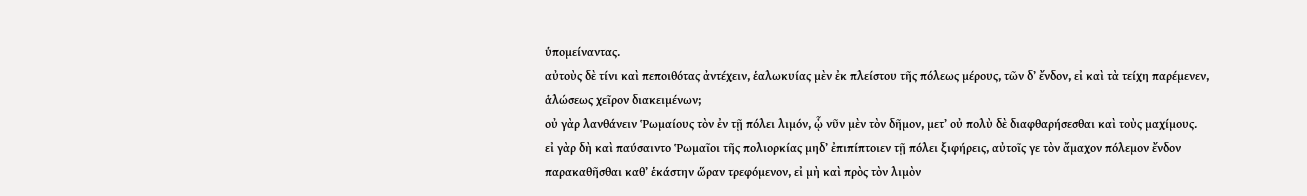ὑπομείναντας.
αὐτοὺς δὲ τίνι καὶ πεποιθότας ἀντέχειν, ἑαλωκυίας μὲν ἐκ πλείστου τῆς πόλεως μέρους, τῶν δʼ ἔνδον, εἰ καὶ τὰ τείχη παρέμενεν, ἁλώσεως χεῖρον διακειμένων;
οὐ γὰρ λανθάνειν Ῥωμαίους τὸν ἐν τῇ πόλει λιμόν, ᾧ νῦν μὲν τὸν δῆμον, μετʼ οὐ πολὺ δὲ διαφθαρήσεσθαι καὶ τοὺς μαχίμους.
εἰ γὰρ δὴ καὶ παύσαιντο Ῥωμαῖοι τῆς πολιορκίας μηδʼ ἐπιπίπτοιεν τῇ πόλει ξιφήρεις, αὐτοῖς γε τὸν ἄμαχον πόλεμον ἔνδον παρακαθῆσθαι καθʼ ἑκάστην ὥραν τρεφόμενον, εἰ μὴ καὶ πρὸς τὸν λιμὸν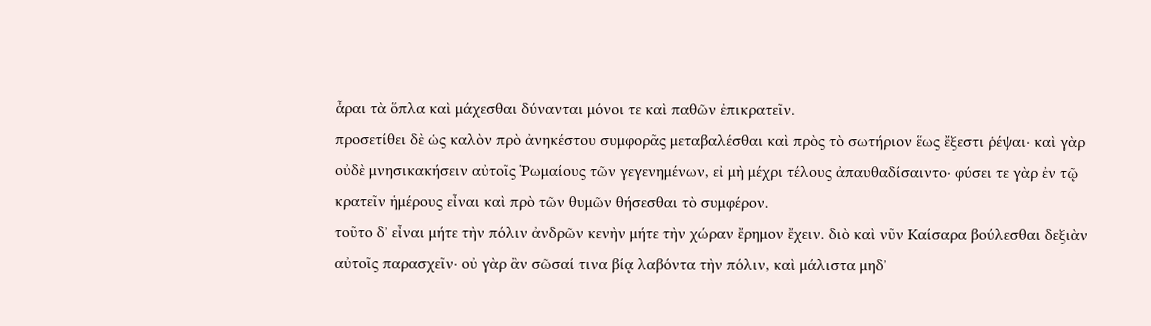ἆραι τὰ ὅπλα καὶ μάχεσθαι δύνανται μόνοι τε καὶ παθῶν ἐπικρατεῖν.
προσετίθει δὲ ὡς καλὸν πρὸ ἀνηκέστου συμφορᾶς μεταβαλέσθαι καὶ πρὸς τὸ σωτήριον ἕως ἔξεστι ῥέψαι· καὶ γὰρ οὐδὲ μνησικακήσειν αὐτοῖς Ῥωμαίους τῶν γεγενημένων, εἰ μὴ μέχρι τέλους ἀπαυθαδίσαιντο· φύσει τε γὰρ ἐν τῷ κρατεῖν ἡμέρους εἶναι καὶ πρὸ τῶν θυμῶν θήσεσθαι τὸ συμφέρον.
τοῦτο δʼ εἶναι μήτε τὴν πόλιν ἀνδρῶν κενὴν μήτε τὴν χώραν ἔρημον ἔχειν. διὸ καὶ νῦν Καίσαρα βούλεσθαι δεξιὰν αὐτοῖς παρασχεῖν· οὐ γὰρ ἂν σῶσαί τινα βίᾳ λαβόντα τὴν πόλιν, καὶ μάλιστα μηδʼ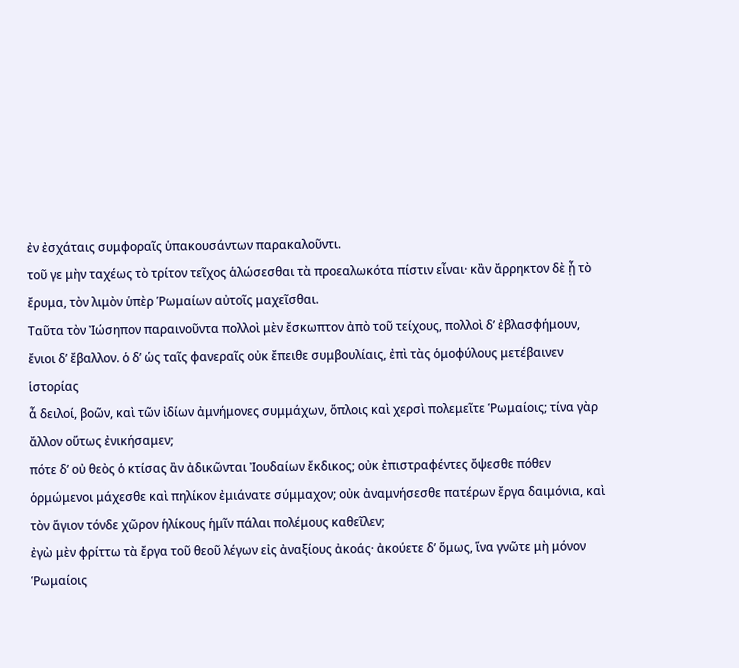ἐν ἐσχάταις συμφοραῖς ὑπακουσάντων παρακαλοῦντι.
τοῦ γε μὴν ταχέως τὸ τρίτον τεῖχος ἁλώσεσθαι τὰ προεαλωκότα πίστιν εἶναι· κἂν ἄρρηκτον δὲ ᾖ τὸ ἔρυμα, τὸν λιμὸν ὑπὲρ Ῥωμαίων αὐτοῖς μαχεῖσθαι.
Ταῦτα τὸν Ἰώσηπον παραινοῦντα πολλοὶ μὲν ἔσκωπτον ἀπὸ τοῦ τείχους, πολλοὶ δʼ ἐβλασφήμουν, ἔνιοι δʼ ἔβαλλον. ὁ δʼ ὡς ταῖς φανεραῖς οὐκ ἔπειθε συμβουλίαις, ἐπὶ τὰς ὁμοφύλους μετέβαινεν ἱστορίας
ἆ δειλοί, βοῶν, καὶ τῶν ἰδίων ἀμνήμονες συμμάχων, ὅπλοις καὶ χερσὶ πολεμεῖτε Ῥωμαίοις; τίνα γὰρ ἄλλον οὕτως ἐνικήσαμεν;
πότε δʼ οὐ θεὸς ὁ κτίσας ἂν ἀδικῶνται Ἰουδαίων ἔκδικος; οὐκ ἐπιστραφέντες ὄψεσθε πόθεν ὁρμώμενοι μάχεσθε καὶ πηλίκον ἐμιάνατε σύμμαχον; οὐκ ἀναμνήσεσθε πατέρων ἔργα δαιμόνια, καὶ τὸν ἅγιον τόνδε χῶρον ἡλίκους ἡμῖν πάλαι πολέμους καθεῖλεν;
ἐγὼ μὲν φρίττω τὰ ἔργα τοῦ θεοῦ λέγων εἰς ἀναξίους ἀκοάς· ἀκούετε δʼ ὅμως, ἵνα γνῶτε μὴ μόνον Ῥωμαίοις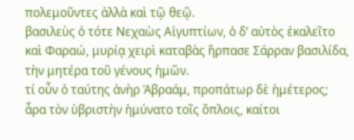πολεμοῦντες ἀλλὰ καὶ τῷ θεῷ.
βασιλεὺς ὁ τότε Νεχαὼς Αἰγυπτίων, ὁ δʼ αὐτὸς ἐκαλεῖτο καὶ Φαραώ, μυρίᾳ χειρὶ καταβὰς ἥρπασε Σάρραν βασιλίδα, τὴν μητέρα τοῦ γένους ἡμῶν.
τί οὖν ὁ ταύτης ἀνὴρ Ἁβραάμ, προπάτωρ δὲ ἡμέτερος; ἆρα τὸν ὑβριστὴν ἠμύνατο τοῖς ὅπλοις, καίτοι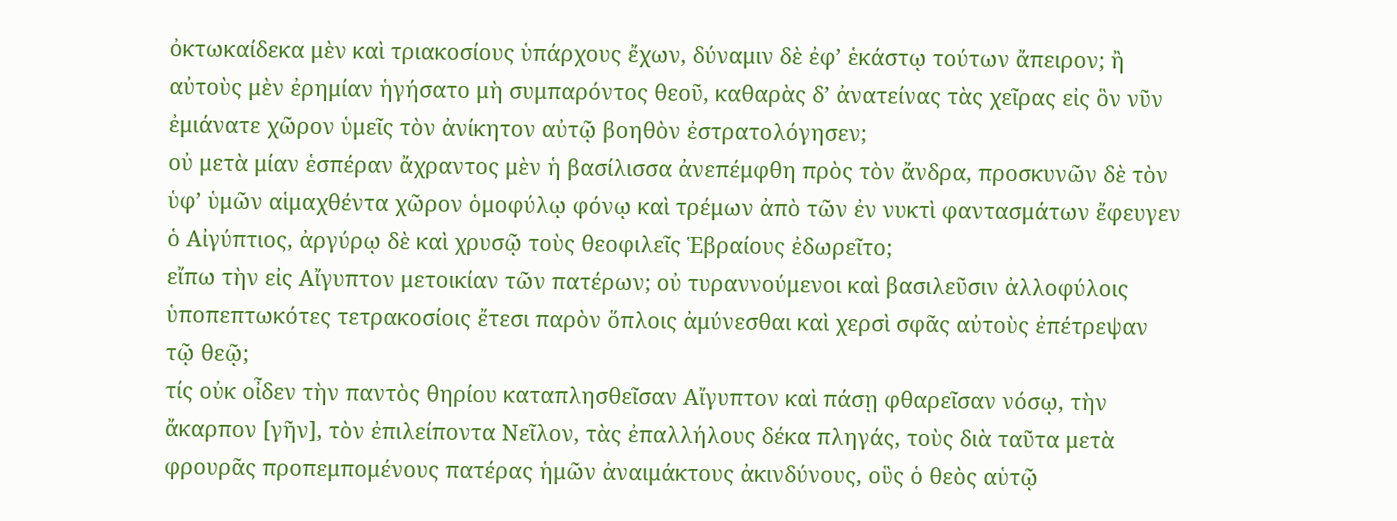ὀκτωκαίδεκα μὲν καὶ τριακοσίους ὑπάρχους ἔχων, δύναμιν δὲ ἐφʼ ἑκάστῳ τούτων ἄπειρον; ἢ αὐτοὺς μὲν ἐρημίαν ἡγήσατο μὴ συμπαρόντος θεοῦ, καθαρὰς δʼ ἀνατείνας τὰς χεῖρας εἰς ὃν νῦν ἐμιάνατε χῶρον ὑμεῖς τὸν ἀνίκητον αὐτῷ βοηθὸν ἐστρατολόγησεν;
οὐ μετὰ μίαν ἑσπέραν ἄχραντος μὲν ἡ βασίλισσα ἀνεπέμφθη πρὸς τὸν ἄνδρα, προσκυνῶν δὲ τὸν ὑφʼ ὑμῶν αἱμαχθέντα χῶρον ὁμοφύλῳ φόνῳ καὶ τρέμων ἀπὸ τῶν ἐν νυκτὶ φαντασμάτων ἔφευγεν ὁ Αἰγύπτιος, ἀργύρῳ δὲ καὶ χρυσῷ τοὺς θεοφιλεῖς Ἑβραίους ἐδωρεῖτο;
εἴπω τὴν εἰς Αἴγυπτον μετοικίαν τῶν πατέρων; οὐ τυραννούμενοι καὶ βασιλεῦσιν ἀλλοφύλοις ὑποπεπτωκότες τετρακοσίοις ἔτεσι παρὸν ὅπλοις ἀμύνεσθαι καὶ χερσὶ σφᾶς αὐτοὺς ἐπέτρεψαν τῷ θεῷ;
τίς οὐκ οἶδεν τὴν παντὸς θηρίου καταπλησθεῖσαν Αἴγυπτον καὶ πάσῃ φθαρεῖσαν νόσῳ, τὴν ἄκαρπον [γῆν], τὸν ἐπιλείποντα Νεῖλον, τὰς ἐπαλλήλους δέκα πληγάς, τοὺς διὰ ταῦτα μετὰ φρουρᾶς προπεμπομένους πατέρας ἡμῶν ἀναιμάκτους ἀκινδύνους, οὓς ὁ θεὸς αὑτῷ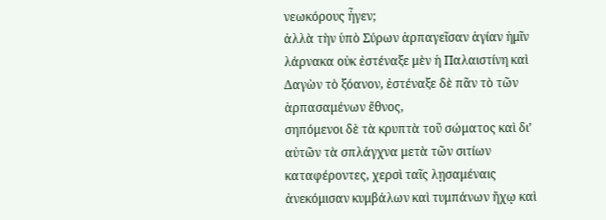νεωκόρους ἦγεν;
ἀλλὰ τὴν ὑπὸ Σύρων ἁρπαγεῖσαν ἁγίαν ἡμῖν λάρνακα οὐκ ἐστέναξε μὲν ἡ Παλαιστίνη καὶ Δαγὼν τὸ ξόανον, ἐστέναξε δὲ πᾶν τὸ τῶν ἁρπασαμένων ἔθνος,
σηπόμενοι δὲ τὰ κρυπτὰ τοῦ σώματος καὶ διʼ αὐτῶν τὰ σπλάγχνα μετὰ τῶν σιτίων καταφέροντες, χερσὶ ταῖς λῃσαμέναις ἀνεκόμισαν κυμβάλων καὶ τυμπάνων ἤχῳ καὶ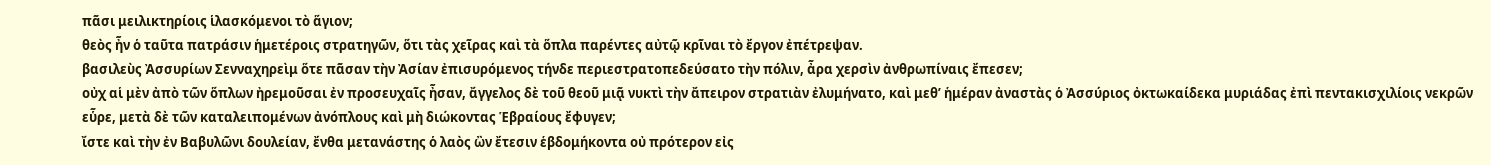πᾶσι μειλικτηρίοις ἱλασκόμενοι τὸ ἅγιον;
θεὸς ἦν ὁ ταῦτα πατράσιν ἡμετέροις στρατηγῶν, ὅτι τὰς χεῖρας καὶ τὰ ὅπλα παρέντες αὐτῷ κρῖναι τὸ ἔργον ἐπέτρεψαν.
βασιλεὺς Ἀσσυρίων Σενναχηρεὶμ ὅτε πᾶσαν τὴν Ἀσίαν ἐπισυρόμενος τήνδε περιεστρατοπεδεύσατο τὴν πόλιν, ἆρα χερσὶν ἀνθρωπίναις ἔπεσεν;
οὐχ αἱ μὲν ἀπὸ τῶν ὅπλων ἠρεμοῦσαι ἐν προσευχαῖς ἦσαν, ἄγγελος δὲ τοῦ θεοῦ μιᾷ νυκτὶ τὴν ἄπειρον στρατιὰν ἐλυμήνατο, καὶ μεθʼ ἡμέραν ἀναστὰς ὁ Ἀσσύριος ὀκτωκαίδεκα μυριάδας ἐπὶ πεντακισχιλίοις νεκρῶν εὗρε, μετὰ δὲ τῶν καταλειπομένων ἀνόπλους καὶ μὴ διώκοντας Ἑβραίους ἔφυγεν;
ἴστε καὶ τὴν ἐν Βαβυλῶνι δουλείαν, ἔνθα μετανάστης ὁ λαὸς ὢν ἔτεσιν ἑβδομήκοντα οὐ πρότερον εἰς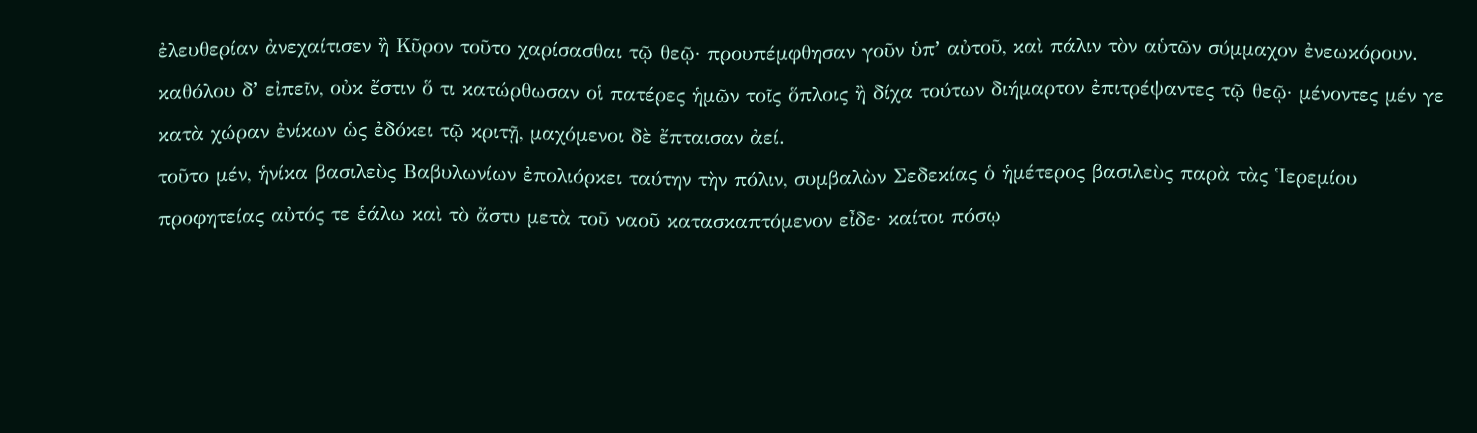ἐλευθερίαν ἀνεχαίτισεν ἢ Κῦρον τοῦτο χαρίσασθαι τῷ θεῷ· προυπέμφθησαν γοῦν ὑπʼ αὐτοῦ, καὶ πάλιν τὸν αὑτῶν σύμμαχον ἐνεωκόρουν.
καθόλου δʼ εἰπεῖν, οὐκ ἔστιν ὅ τι κατώρθωσαν οἱ πατέρες ἡμῶν τοῖς ὅπλοις ἢ δίχα τούτων διήμαρτον ἐπιτρέψαντες τῷ θεῷ· μένοντες μέν γε κατὰ χώραν ἐνίκων ὡς ἐδόκει τῷ κριτῇ, μαχόμενοι δὲ ἔπταισαν ἀεί.
τοῦτο μέν, ἡνίκα βασιλεὺς Βαβυλωνίων ἐπολιόρκει ταύτην τὴν πόλιν, συμβαλὼν Σεδεκίας ὁ ἡμέτερος βασιλεὺς παρὰ τὰς Ἱερεμίου προφητείας αὐτός τε ἑάλω καὶ τὸ ἄστυ μετὰ τοῦ ναοῦ κατασκαπτόμενον εἶδε· καίτοι πόσῳ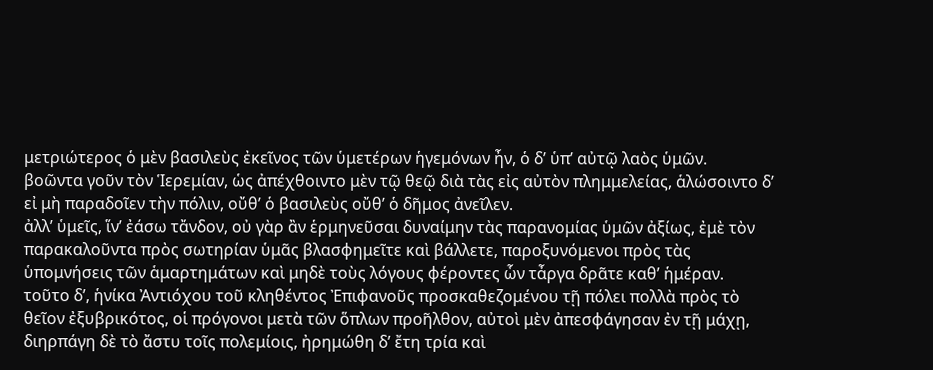μετριώτερος ὁ μὲν βασιλεὺς ἐκεῖνος τῶν ὑμετέρων ἡγεμόνων ἦν, ὁ δʼ ὑπʼ αὐτῷ λαὸς ὑμῶν.
βοῶντα γοῦν τὸν Ἱερεμίαν, ὡς ἀπέχθοιντο μὲν τῷ θεῷ διὰ τὰς εἰς αὐτὸν πλημμελείας, ἁλώσοιντο δʼ εἰ μὴ παραδοῖεν τὴν πόλιν, οὔθʼ ὁ βασιλεὺς οὔθʼ ὁ δῆμος ἀνεῖλεν.
ἀλλʼ ὑμεῖς, ἵνʼ ἐάσω τἄνδον, οὐ γὰρ ἂν ἑρμηνεῦσαι δυναίμην τὰς παρανομίας ὑμῶν ἀξίως, ἐμὲ τὸν παρακαλοῦντα πρὸς σωτηρίαν ὑμᾶς βλασφημεῖτε καὶ βάλλετε, παροξυνόμενοι πρὸς τὰς ὑπομνήσεις τῶν ἁμαρτημάτων καὶ μηδὲ τοὺς λόγους φέροντες ὧν τἆργα δρᾶτε καθʼ ἡμέραν.
τοῦτο δʼ, ἡνίκα Ἀντιόχου τοῦ κληθέντος Ἐπιφανοῦς προσκαθεζομένου τῇ πόλει πολλὰ πρὸς τὸ θεῖον ἐξυβρικότος, οἱ πρόγονοι μετὰ τῶν ὅπλων προῆλθον, αὐτοὶ μὲν ἀπεσφάγησαν ἐν τῇ μάχῃ, διηρπάγη δὲ τὸ ἄστυ τοῖς πολεμίοις, ἠρημώθη δʼ ἔτη τρία καὶ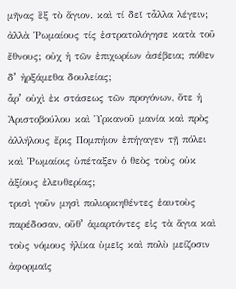μῆνας ἓξ τὸ ἅγιον. καὶ τί δεῖ τἆλλα λέγειν;
ἀλλὰ Ῥωμαίους τίς ἐστρατολόγησε κατὰ τοῦ ἔθνους; οὐχ ἡ τῶν ἐπιχωρίων ἀσέβεια; πόθεν δʼ ἠρξάμεθα δουλείας;
ἆρʼ οὐχὶ ἐκ στάσεως τῶν προγόνων, ὅτε ἡ Ἀριστοβούλου καὶ Ὑρκανοῦ μανία καὶ πρὸς ἀλλήλους ἔρις Πομπήιον ἐπήγαγεν τῇ πόλει καὶ Ῥωμαίοις ὑπέταξεν ὁ θεὸς τοὺς οὐκ ἀξίους ἐλευθερίας;
τρισὶ γοῦν μησὶ πολιορκηθέντες ἑαυτοὺς παρέδοσαν, οὔθʼ ἁμαρτόντες εἰς τὰ ἅγια καὶ τοὺς νόμους ἡλίκα ὑμεῖς καὶ πολὺ μείζοσιν ἀφορμαῖς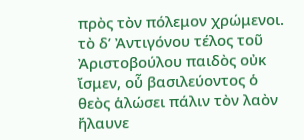πρὸς τὸν πόλεμον χρώμενοι.
τὸ δʼ Ἀντιγόνου τέλος τοῦ Ἀριστοβούλου παιδὸς οὐκ ἴσμεν, οὗ βασιλεύοντος ὁ θεὸς ἁλώσει πάλιν τὸν λαὸν ἤλαυνε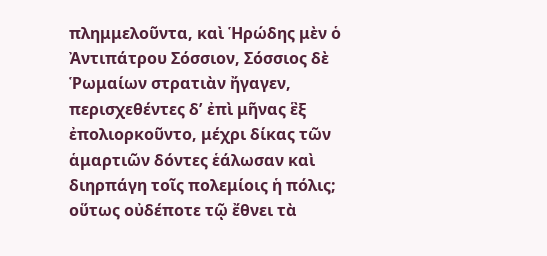πλημμελοῦντα, καὶ Ἡρώδης μὲν ὁ Ἀντιπάτρου Σόσσιον, Σόσσιος δὲ Ῥωμαίων στρατιὰν ἤγαγεν, περισχεθέντες δʼ ἐπὶ μῆνας ἓξ ἐπολιορκοῦντο, μέχρι δίκας τῶν ἁμαρτιῶν δόντες ἑάλωσαν καὶ διηρπάγη τοῖς πολεμίοις ἡ πόλις;
οὕτως οὐδέποτε τῷ ἔθνει τὰ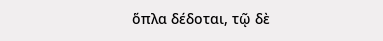ὅπλα δέδοται, τῷ δὲ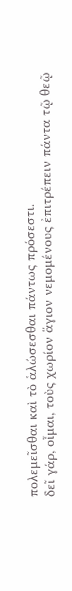πολεμεῖσθαι καὶ τὸ ἁλώσεσθαι πάντως πρόσεστι.
δεῖ γάρ, οἶμαι, τοὺς χωρίον ἅγιον νεμομένους ἐπιτρέπειν πάντα τῷ θεῷ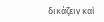δικάζειν καὶ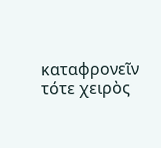καταφρονεῖν τότε χειρὸς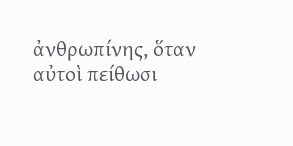ἀνθρωπίνης, ὅταν αὐτοὶ πείθωσι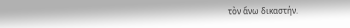τὸν ἄνω δικαστήν.